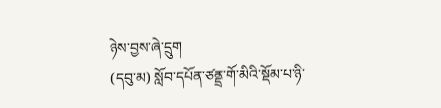ཉེས་བྱས་ཞེ་དྲུག
(དབུ་མ) སློབ་དཔོན་ཙནྡྲ་གོ་མིའི་སྡོམ་པ་ཉི་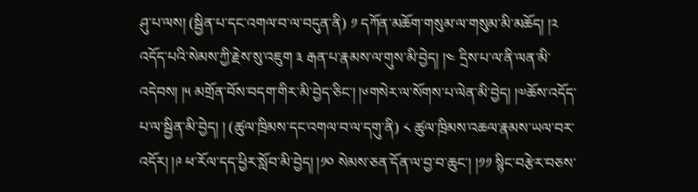ཤུ་པ་ལས། (སྦྱིན་པ་དང་འགལ་བ་ལ་བདུན་ནི) ༡ དཀོན་མཆོག་གསུམ་ལ་གསུམ་མི་མཆོད། །༢ འདོད་པའི་སེམས་ཀྱི་རྗེས་སུ་འཇུག ༣ རྒན་པ་རྣམས་ལ་གུས་མི་བྱེད། །༤ དྲིས་པ་ལ་ནི་ལན་མི་འདེབས། །༥ མགྲོན་བོས་བདག་གིར་མི་བྱེད་ཅིང་། །༦གསེར་ལ་སོགས་པ་ལེན་མི་བྱེད། །༧ཆོས་འདོད་པ་ལ་སྦྱིན་མི་བྱེད། ། (ཚུལ་ཁྲིམས་དང་འགལ་བ་ལ་དགུ་ནི) ༨ ཚུལ་ཁྲིམས་འཆལ་རྣམས་ཡལ་བར་འདོར། །༩ ཕ་རོལ་དད་ཕྱིར་སློབ་མི་བྱེད། །༡༠ སེམས་ཅན་དོན་ལ་བྱ་བ་ཆུང་། །༡༡ སྙིང་བརྩེར་བཅས་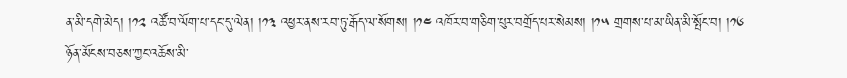ན་མི་དགེ་མེད། །༡༢ འཚོ་བ་ལོག་པ་དང་དུ་ལེན། །༡༣ འཕྱར་ནས་རབ་ཏུ་རྒོད་ལ་སོགས། །༡༤ འཁོར་བ་གཅིག་པུར་བགྲོད་པར་སེམས། །༡༥ གྲགས་པ་མ་ཡིན་མི་སྤོང་བ། །༡༦ ཉོན་མོངས་བཅས་ཀྱང་འཆོས་མི་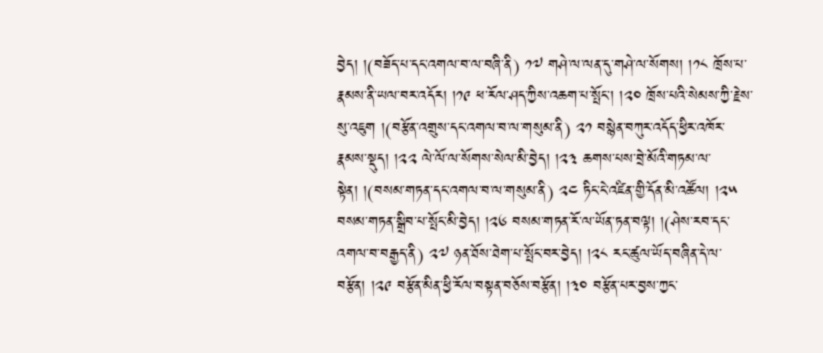བྱེད། །(བཟོད་པ་དང་འགལ་བ་ལ་བཞི་ནི) ༡༧ གཤེ་ལ་ལན་དུ་གཤེ་ལ་སོགས། །༡༨ ཁྲོས་པ་རྣམས་ནི་ཡལ་བར་འདོར། །༡༩ ཕ་རོལ་ཤད་ཀྱིས་འཆག་པ་སྤོང་། །༢༠ ཁྲོས་པའི་སེམས་ཀྱི་རྗེས་སུ་འཇུག །(བརྩོན་འགྲུས་དང་འགལ་བ་ལ་གསུམ་ནི) ༢༡ བསྙེན་བཀུར་འདོད་ཕྱིར་འཁོར་རྣམས་སྡུད། །༢༢ ལེ་ལོ་ལ་སོགས་སེལ་མི་བྱེད། །༢༣ ཆགས་པས་བྲེ་མོའི་གཏམ་ལ་སྟེན། །(བསམ་གཏན་དང་འགལ་བ་ལ་གསུམ་ནི) ༢༤ ཏིང་ངེ་འཛིན་གྱི་དོན་མི་འཚོལ། །༢༥ བསམ་གཏན་སྒྲིབ་པ་སྤོང་མི་བྱེད། །༢༦ བསམ་གཏན་རོ་ལ་ཡོན་ཏན་བལྟ། །(ཤེས་རབ་དང་འགལ་བ་བརྒྱད་ནི) ༢༧ ཉན་ཐོས་ཐེག་པ་སྤོང་བར་བྱེད། །༢༨ རང་ཚུལ་ཡོད་བཞིན་དེ་ལ་བརྩོན། །༢༩ བརྩོན་མིན་ཕྱི་རོལ་བསྟན་བཅོས་བརྩོན། །༣༠ བརྩོན་པར་བྱས་ཀྱང་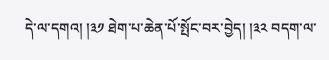དེ་ལ་དགའ། །༣༡ ཐེག་པ་ཆེན་པོ་སྤོང་བར་བྱེད། །༣༢ བདག་ལ་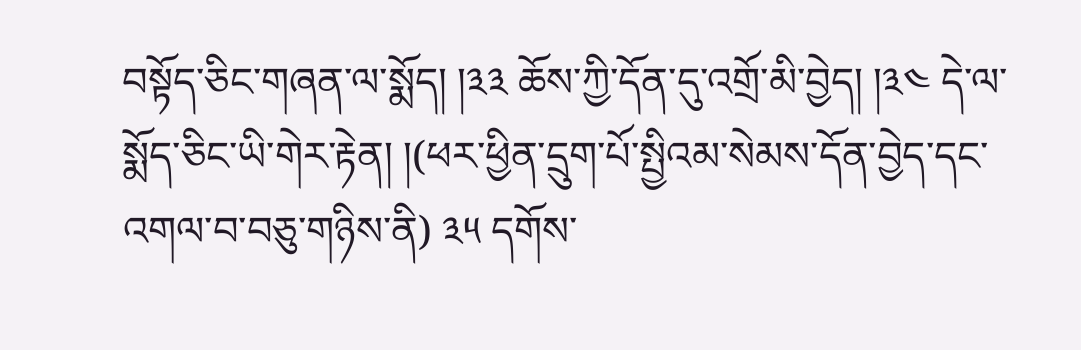བསྟོད་ཅིང་གཞན་ལ་སྨོད། །༣༣ ཆོས་ཀྱི་དོན་དུ་འགྲོ་མི་བྱེད། །༣༤ དེ་ལ་སྨོད་ཅིང་ཡི་གེར་རྟེན། །(ཕར་ཕྱིན་དྲུག་པོ་སྤྱིའམ་སེམས་དོན་བྱེད་དང་འགལ་བ་བཅུ་གཉིས་ནི) ༣༥ དགོས་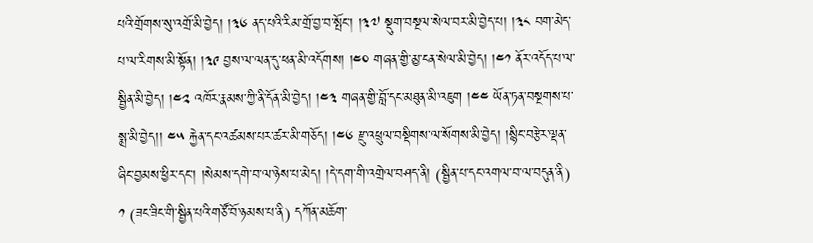པའི་གྲོགས་སུ་འགྲོ་མི་བྱེད། །༣༦ ནད་པའི་རིམ་གྲོ་བྱ་བ་སྤོང་། །༣༧ སྡུག་བསྔལ་སེལ་བར་མི་བྱེད་པ། །༣༨ བག་མེད་པ་ལ་རིགས་མི་སྟོན། །༣༩ བྱས་ལ་ལན་དུ་ཕན་མི་འདོགས། །༤༠ གཞན་གྱི་མྱ་ངན་སེལ་མི་བྱེད། །༤༡ ནོར་འདོད་པ་ལ་སྦྱིན་མི་བྱེད། །༤༢ འཁོར་རྣམས་ཀྱི་ནི་དོན་མི་བྱེད། །༤༣ གཞན་གྱི་བློ་དང་མཐུན་མི་འཇུག །༤༤ ཡོན་ཏན་བསྔགས་པ་སྨྲ་མི་བྱེད།། ༤༥ རྐྱེན་དང་འཚམས་པར་ཚར་མི་གཅོད། །༤༦ རྫུ་འཕྲུལ་བསྡིགས་ལ་སོགས་མི་བྱེད། །སྙིང་བརྩེར་ལྡན་ཞིང་བྱམས་ཕྱིར་དང་། །སེམས་དགེ་བ་ལ་ཉེས་པ་མེད། །དེ་དག་གི་འགྲེལ་བཤད་ནི། (སྦྱིན་པ་དང་འགལ་བ་ལ་བདུན་ནི) ༡ (ཟང་ཟིང་གི་སྦྱིན་པའི་གཙོ་བོ་ཉམས་པ་ནི) དཀོན་མཆོག་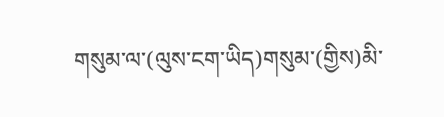གསུམ་ལ་(ལུས་ངག་ཡིད)གསུམ་(གྱིས)མི་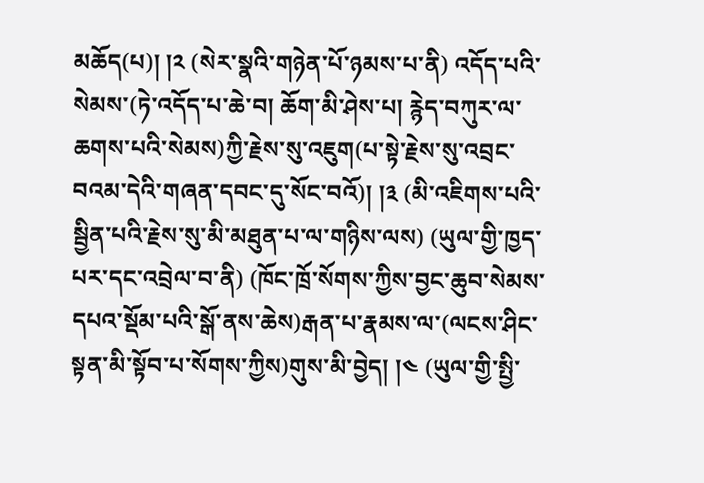མཆོད(པ)། །༢ (སེར་སྣའི་གཉེན་པོ་ཉམས་པ་ནི) འདོད་པའི་སེམས་(ཏེ་འདོད་པ་ཆེ་བ། ཆོག་མི་ཤེས་པ། རྙེད་བཀུར་ལ་ཆགས་པའི་སེམས)ཀྱི་རྗེས་སུ་འཇུག(པ་སྟེ་རྗེས་སུ་འབྲང་བའམ་དེའི་གཞན་དབང་དུ་སོང་བའོ)། །༣ (མི་འཇིགས་པའི་སྦྱིན་པའི་རྗེས་སུ་མི་མཐུན་པ་ལ་གཉིས་ལས) (ཡུལ་གྱི་ཁྱད་པར་དང་འབྲེལ་བ་ནི) (ཁོང་ཁྲོ་སོགས་ཀྱིས་བྱང་ཆུབ་སེམས་དཔའ་སྡོམ་པའི་སྒོ་ནས་ཆེས)རྒན་པ་རྣམས་ལ་(ལངས་ཤིང་སྟན་མི་སྟོབ་པ་སོགས་ཀྱིས)གུས་མི་བྱེད། །༤ (ཡུལ་གྱི་སྤྱི་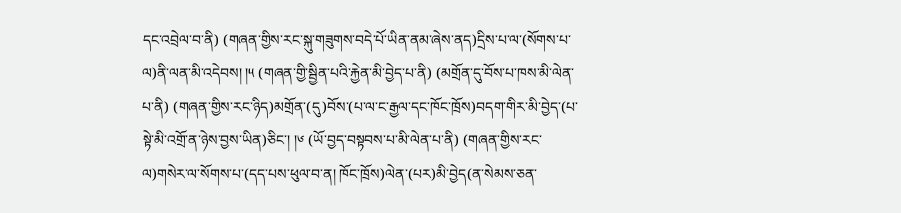དང་འབྲེལ་བ་ནི) (གཞན་གྱིས་རང་སྐུ་གཟུགས་བདེ་པོ་ཡིན་ནམ་ཞེས་ནད)དྲིས་པ་ལ་(སོགས་པ་ལ)ནི་ལན་མི་འདེབས། །༥ (གཞན་གྱི་སྦྱིན་པའི་རྐྱེན་མི་བྱེད་པ་ནི) (མགྲོན་དུ་བོས་པ་ཁས་མི་ལེན་པ་ནི) (གཞན་གྱིས་རང་ཉིད)མགྲོན་(དུ)བོས་(པ་ལ་ང་རྒྱལ་དང་ཁོང་ཁྲོས)བདག་གིར་མི་བྱེད་(པ་སྟེ་མི་འགྲོ་ན་ཉེས་བྱས་ཡིན)ཅིང་། །༦ (ཡོ་བྱད་བསྟབས་པ་མི་ལེན་པ་ནི) (གཞན་གྱིས་རང་ལ)གསེར་ལ་སོགས་པ་(དད་པས་ཕུལ་བ་ན། ཁོང་ཁྲོས)ལེན་(པར)མི་བྱེད(ན་སེམས་ཅན་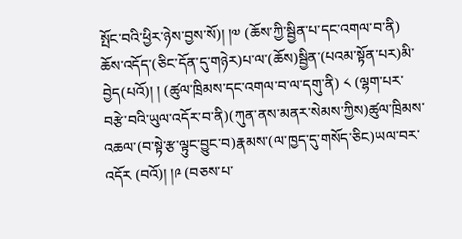སྤོང་བའི་ཕྱིར་ཉེས་བྱས་སོ)། །༧ (ཆོས་ཀྱི་སྦྱིན་པ་དང་འགལ་བ་ནི) ཆོས་འདོད་(ཅིང་དོན་དུ་གཉེར)པ་ལ་(ཆོས)སྦྱིན་(པའམ་སྟོན་པར)མི་བྱེད(པའོ)། ། (ཚུལ་ཁྲིམས་དང་འགལ་བ་ལ་དགུ་ནི) ༨ (ལྷག་པར་བརྩེ་བའི་ཡུལ་འདོར་བ་ནི)(ཀུན་ནས་མནར་སེམས་ཀྱིས)ཚུལ་ཁྲིམས་འཆལ་(བ་སྟེ་རྩ་ལྟུང་བྱུང་བ)རྣམས་(ལ་ཁྱད་དུ་གསོད་ཅིང)ཡལ་བར་འདོར (བའོ)། །༩ (བཅས་པ་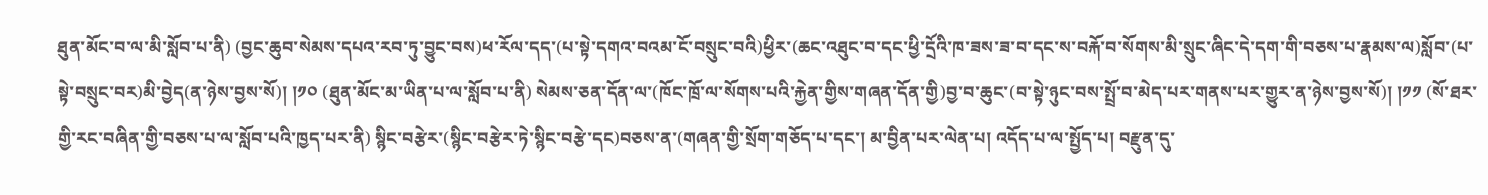ཐུན་མོང་བ་ལ་མི་སློབ་པ་ནི) (བྱང་ཆུབ་སེམས་དཔའ་རབ་ཏུ་བྱུང་བས)ཕ་རོལ་དད་(པ་སྟེ་དགའ་བའམ་ངོ་བསྲུང་བའི)ཕྱིར་(ཆང་འཐུང་བ་དང་ཕྱི་དྲོའི་ཁ་ཟས་ཟ་བ་དང་ས་བརྐོ་བ་སོགས་མི་སྲུང་ཞིང་དེ་དག་གི་བཅས་པ་རྣམས་ལ)སློབ་(པ་སྟེ་བསྲུང་བར)མི་བྱེད(ན་ཉེས་བྱས་སོ)། །༡༠ (ཐུན་མོང་མ་ཡིན་པ་ལ་སློབ་པ་ནི) སེམས་ཅན་དོན་ལ་(ཁོང་ཁྲོ་ལ་སོགས་པའི་རྐྱེན་གྱིས་གཞན་དོན་གྱི)བྱ་བ་ཆུང་(བ་སྟེ་ཉུང་བས་སྤྲོ་བ་མེད་པར་གནས་པར་གྱུར་ན་ཉེས་བྱས་སོ)། །༡༡ (སོ་ཐར་གྱི་རང་བཞིན་གྱི་བཅས་པ་ལ་སློབ་པའི་ཁྱད་པར་ནི) སྙིང་བརྩེར་(སྙིང་བརྩེར་ཏེ་སྙིང་བརྩེ་དང)བཅས་ན་(གཞན་གྱི་སྲོག་གཅོད་པ་དང་། མ་བྱིན་པར་ལེན་པ། འདོད་པ་ལ་སྤྱོད་པ། བརྫུན་དུ་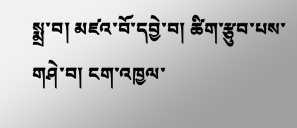སྨྲ་བ། མཛའ་བོ་དབྱེ་བ། ཚིག་རྩུབ་པས་གཤེ་བ། ངག་འཁྱལ་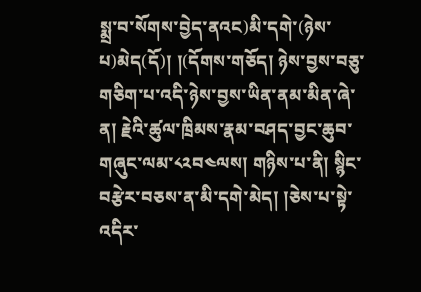སྨྲ་བ་སོགས་བྱེད་ནའང)མི་དགེ་(ཉེས་པ)མེད(དོ)། །(དོགས་གཅོད། ཉེས་བྱས་བཅུ་གཅིག་པ་འདི་ཉེས་བྱས་ཡིན་ནམ་མིན་ཞེ་ན། རྗེའི་ཚུལ་ཁྲིམས་རྣམ་བཤད་བྱང་ཆུབ་གཞུང་ལམ་༨༢བ༤ལས། གཉིས་པ་ནི། སྙིང་བརྩེར་བཅས་ན་མི་དགེ་མེད། །ཅེས་པ་སྟེ་འདིར་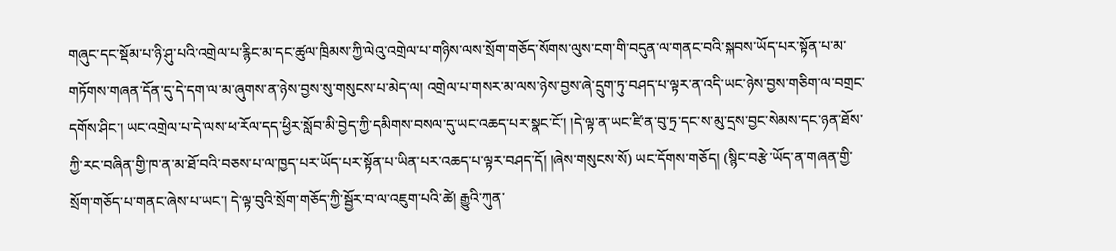གཞུང་དང་སྡོམ་པ་ཉི་ཤུ་པའི་འགྲེལ་པ་རྙིང་མ་དང་ཚུལ་ཁྲིམས་ཀྱི་ལེའུ་འགྲེལ་པ་གཉིས་ལས་སྲོག་གཅོད་སོགས་ལུས་ངག་གི་བདུན་ལ་གནང་བའི་སྐབས་ཡོད་པར་སྟོན་པ་མ་གཏོགས་གཞན་དོན་དུ་དེ་དག་ལ་མ་ཞུགས་ན་ཉེས་བྱས་སུ་གསུངས་པ་མེད་ལ། འགྲེལ་པ་གསར་མ་ལས་ཉེས་བྱས་ཞེ་དྲུག་ཏུ་བཤད་པ་ལྟར་ན་འདི་ཡང་ཉེས་བྱས་གཅིག་ལ་བགྲང་དགོས་ཤིང་། ཡང་འགྲེལ་པ་དེ་ལས་ཕ་རོལ་དད་ཕྱིར་སློབ་མི་བྱེད་ཀྱི་དམིགས་བསལ་དུ་ཡང་འཆད་པར་སྣང་ངོ་། །དེ་ལྟ་ན་ཡང་ཛི་ན་བུ་ཏྲ་དང་ས་མུ་དྲས་བྱང་སེམས་དང་ཉན་ཐོས་ཀྱི་རང་བཞིན་གྱི་ཁ་ན་མ་ཐོ་བའི་བཅས་པ་ལ་ཁྱད་པར་ཡོད་པར་སྟོན་པ་ཡིན་པར་འཆད་པ་ལྟར་བཤད་དོ། །ཞེས་གསུངས་སོ) ཡང་དོགས་གཅོད། (སྙིང་བརྩེ་ཡོད་ན་གཞན་གྱི་སྲོག་གཅོད་པ་གནང་ཞེས་པ་ཡང་། དེ་ལྟ་བུའི་སྲོག་གཅོད་ཀྱི་སྦྱོར་བ་ལ་འཇུག་པའི་ཚེ། རྒྱུའི་ཀུན་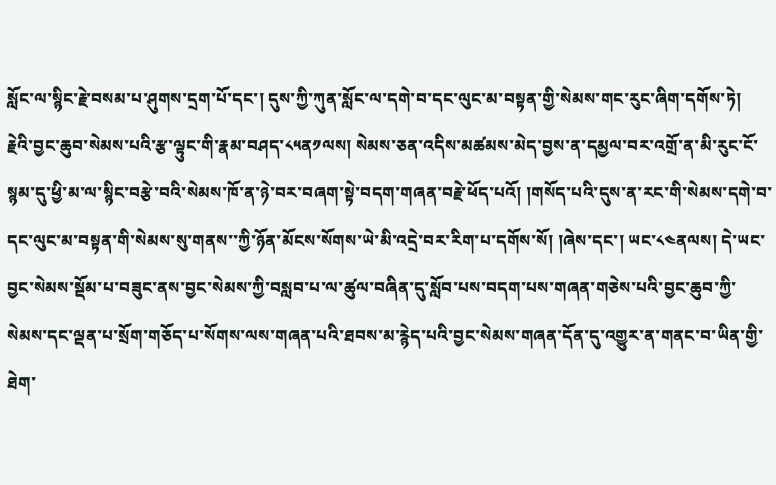སློང་ལ་སྙིང་རྗེ་བསམ་པ་ཤུགས་དྲག་པོ་དང་། དུས་ཀྱི་ཀུན་སློང་ལ་དགེ་བ་དང་ལུང་མ་བསྟན་གྱི་སེམས་གང་རུང་ཞིག་དགོས་ཏེ། རྗེའི་བྱང་ཆུབ་སེམས་པའི་རྩ་ལྟུང་གི་རྣམ་བཤད་༨༥ན༡ལས། སེམས་ཅན་འདིས་མཚམས་མེད་བྱས་ན་དམྱལ་བར་འགྲོ་ན་མི་རུང་ངོ་སྙམ་དུ་ཕྱི་མ་ལ་སྙིང་བརྩེ་བའི་སེམས་ཁོ་ན་ཉེ་བར་བཞག་སྟེ་བདག་གཞན་བརྗེ་ཕོད་པའོ། །གསོད་པའི་དུས་ན་རང་གི་སེམས་དགེ་བ་དང་ལུང་མ་བསྟན་གི་སེམས་སུ་གནས་་ཀྱི་ཉོན་མོངས་སོགས་ཡེ་མི་འདྲེ་བར་རིག་པ་དགོས་སོ། །ཞེས་དང་། ཡང་༨༤ནལས། དེ་ཡང་བྱང་སེམས་སྡོམ་པ་བཟུང་ནས་བྱང་སེམས་ཀྱི་བསླབ་པ་ལ་ཚུལ་བཞིན་དུ་སློབ་པས་བདག་པས་གཞན་གཅེས་པའི་བྱང་ཆུབ་ཀྱི་སེམས་དང་ལྡན་པ་སྲོག་གཅོད་པ་སོགས་ལས་གཞན་པའི་ཐབས་མ་རྙེད་པའི་བྱང་སེམས་གཞན་དོན་དུ་འགྱུར་ན་གནང་བ་ཡིན་གྱི་ཐེག་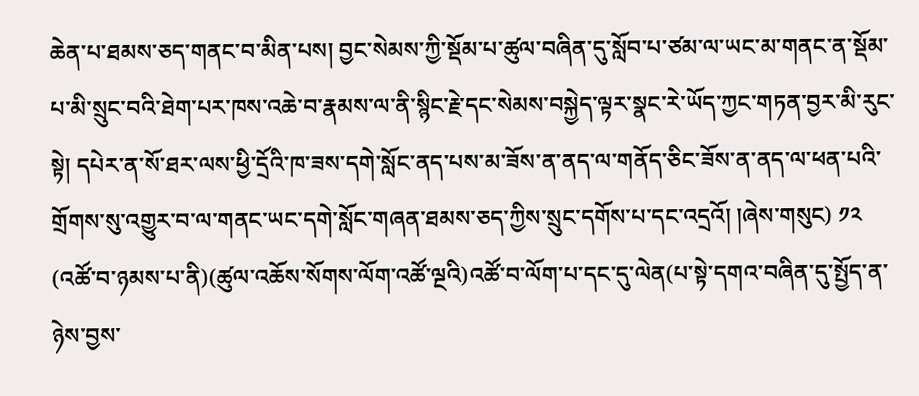ཆེན་པ་ཐམས་ཅད་གནང་བ་མིན་པས། བྱང་སེམས་ཀྱི་སྡོམ་པ་ཚུལ་བཞིན་དུ་སློབ་པ་ཙམ་ལ་ཡང་མ་གནང་ན་སྡོམ་པ་མི་སྲུང་བའི་ཐེག་པར་ཁས་འཆེ་བ་རྣམས་ལ་ནི་སྙིང་རྗེ་དང་སེམས་བསྐྱེད་ལྟར་སྣང་རེ་ཡོད་ཀྱང་གཏན་བྱར་མི་རུང་སྟེ། དཔེར་ན་སོ་ཐར་ལས་ཕྱི་དྲོའི་ཁ་ཟས་དགེ་སློང་ནད་པས་མ་ཟོས་ན་ནད་ལ་གནོད་ཅིང་ཟོས་ན་ནད་ལ་ཕན་པའི་གྲོགས་སུ་འགྱུར་བ་ལ་གནང་ཡང་དགེ་སློང་གཞན་ཐམས་ཅད་ཀྱིས་སྲུང་དགོས་པ་དང་འདྲའོ། །ཞེས་གསུང) ༡༢ (འཚོ་བ་ཉམས་པ་ནི)(ཚུལ་འཆོས་སོགས་ལོག་འཚོ་ལྔའི)འཚོ་བ་ལོག་པ་དང་དུ་ལེན(པ་སྟེ་དགའ་བཞིན་དུ་སྤྱོད་ན་ཉེས་བྱས་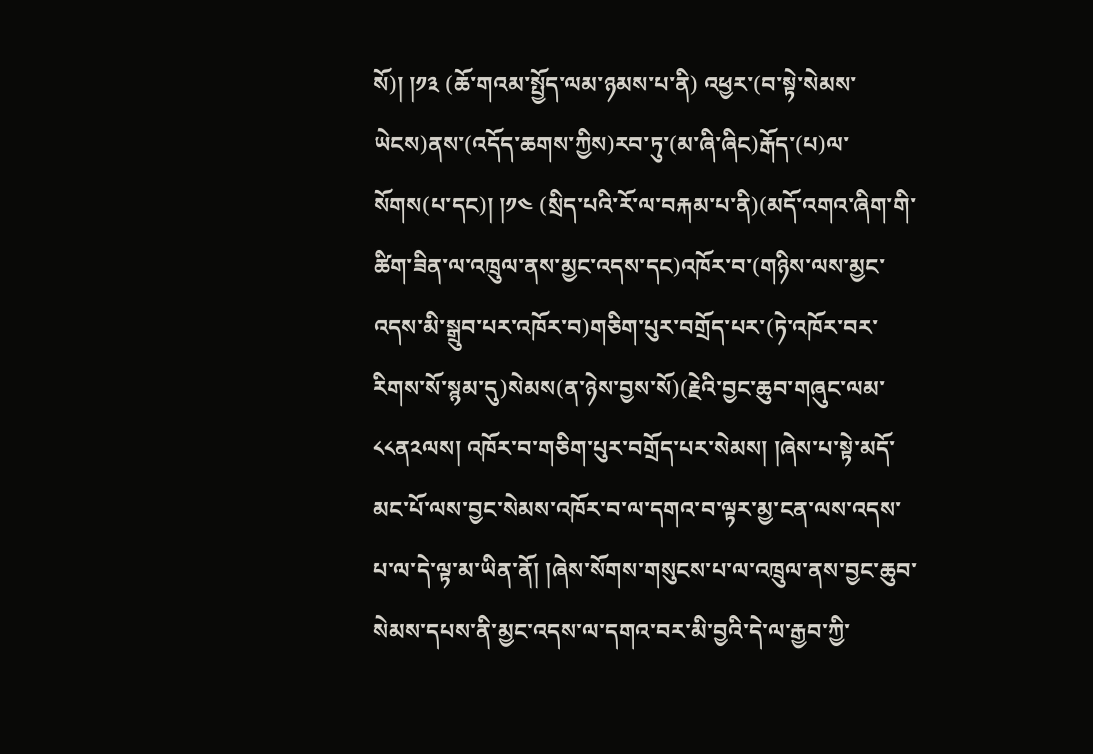སོ)། །༡༣ (ཆོ་གའམ་སྤྱོད་ལམ་ཉམས་པ་ནི) འཕྱར་(བ་སྟེ་སེམས་ཡེངས)ནས་(འདོད་ཆགས་ཀྱིས)རབ་ཏུ་(མ་ཞི་ཞིང)རྒོད་(པ)ལ་སོགས(པ་དང)། །༡༤ (སྲིད་པའི་རོ་ལ་བརྐམ་པ་ནི)(མདོ་འགའ་ཞིག་གི་ཚིག་ཟིན་ལ་འཁྲུལ་ནས་མྱང་འདས་དང)འཁོར་བ་(གཉིས་ལས་མྱང་འདས་མི་སྒྲུབ་པར་འཁོར་བ)གཅིག་པུར་བགྲོད་པར་(ཏེ་འཁོར་བར་རིགས་སོ་སྙམ་དུ)སེམས(ན་ཉེས་བྱས་སོ)(རྗེའི་བྱང་ཆུབ་གཞུང་ལམ་༨༨ན༢ལས། འཁོར་བ་གཅིག་པུར་བགྲོད་པར་སེམས། །ཞེས་པ་སྟེ་མདོ་མང་པོ་ལས་བྱང་སེམས་འཁོར་བ་ལ་དགའ་བ་ལྟར་མྱ་ངན་ལས་འདས་པ་ལ་དེ་ལྟ་མ་ཡིན་ནོ། །ཞེས་སོགས་གསུངས་པ་ལ་འཁྲུལ་ནས་བྱང་ཆུབ་སེམས་དཔས་ནི་མྱང་འདས་ལ་དགའ་བར་མི་བྱའི་དེ་ལ་རྒྱབ་ཀྱི་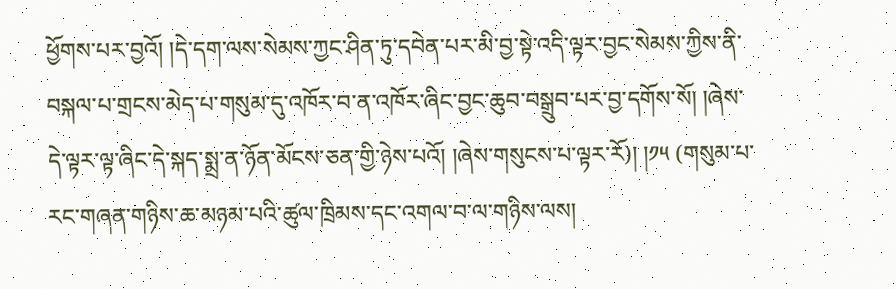ཕྱོགས་པར་བྱའོ། །དེ་དག་ལས་སེམས་ཀྱང་ཤིན་ཏུ་དབེན་པར་མི་བྱ་སྟེ་འདི་ལྟར་བྱང་སེམས་ཀྱིས་ནི་བསྐལ་པ་གྲངས་མེད་པ་གསུམ་དུ་འཁོར་བ་ན་འཁོར་ཞིང་བྱང་ཆུབ་བསྒྲུབ་པར་བྱ་དགོས་སོ། །ཞེས་དེ་ལྟར་ལྟ་ཞིང་དེ་སྐད་སྨྲ་ན་ཉོན་མོངས་ཅན་གྱི་ཉེས་པའོ། །ཞེས་གསུངས་པ་ལྟར་རོ)། །༡༥ (གསུམ་པ་རང་གཞན་གཉིས་ཆ་མཉམ་པའི་ཚུལ་ཁྲིམས་དང་འགལ་བ་ལ་གཉིས་ལས།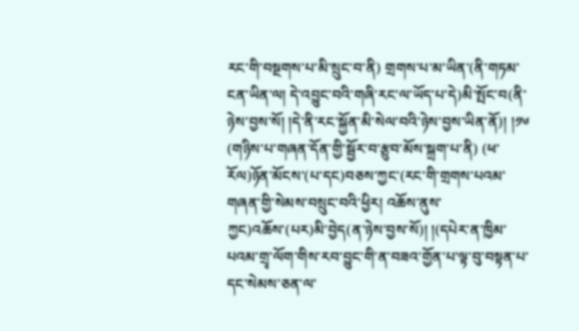རང་གི་བསྔགས་པ་མི་སྲུང་བ་ནི) གྲགས་པ་མ་ཡིན་(ནི་གཏམ་ངན་ཡིན་ལ། དེ་འབྱུང་བའི་གཞི་རང་ལ་ཡོད་པ་དེ)མི་སྤོང་བ(ནི་ཉེས་བྱས་སོ། །དེ་ནི་རང་སྐྱོན་མི་སེལ་བའི་ཉེས་བྱས་ཡིན་ནོ)། །༡༦ (གཉིས་པ་གཞན་དོན་གྱི་སྦྱོར་བ་རྩུབ་མོས་སྐྲག་པ་ནི) (ཕ་རོལ)ཉོན་མོངས་(པ་དང)བཅས་ཀྱང་(རང་གི་གྲགས་པའམ་གཞན་གྱི་སེམས་བསྲུང་བའི་ཕྱིར། འཆོས་ནུས་ཀྱང)འཆོས་(པར)མི་བྱེད(ན་ཉེས་བྱས་སོ)། །(དཔེར་ན་ཁྱིམ་པའམ་གྲྭ་ལོག་གིས་རབ་བྱུང་གི་ན་བཟའ་གྱོན་པ་ལྟ་བུ་བསྟན་པ་དང་སེམས་ཅན་ལ་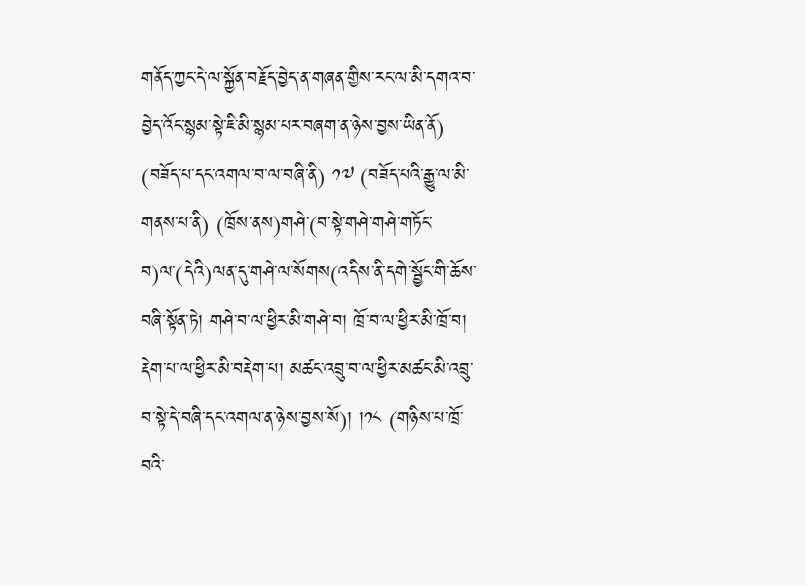གནོད་ཀྱང་དེ་ལ་སྐྱོན་བརྗོད་བྱེད་ན་གཞན་གྱིས་རང་ལ་མི་དགའ་བ་བྱེད་འོང་སྙམ་སྟེ་ཇི་མི་སྙམ་པར་བཞག་ན་ཉེས་བྱས་ཡིན་ནོ) (བཟོད་པ་དང་འགལ་བ་ལ་བཞི་ནི) ༡༧ (བཟོད་པའི་རྒྱུ་ལ་མི་གནས་པ་ནི) (ཁྲོས་ནས)གཤེ་(བ་སྟེ་གཤེ་གཤེ་གཏོང་བ)ལ་(དེའི)ལན་དུ་གཤེ་ལ་སོགས(འདིས་ནི་དགེ་སྦྱོང་གི་ཆོས་བཞི་སྟོན་ཏེ། གཤེ་བ་ལ་ཕྱིར་མི་གཤེ་བ། ཁྲོ་བ་ལ་ཕྱིར་མི་ཁྲོ་བ། རྡེག་པ་ལ་ཕྱིར་མི་བརྡེག་པ། མཚང་འབྲུ་བ་ལ་ཕྱིར་མཚང་མི་འབྲུ་བ་སྟེ་དེ་བཞི་དང་འགལ་ན་ཉེས་བྱས་སོ)། །༡༨ (གཉིས་པ་ཁྲོ་བའི་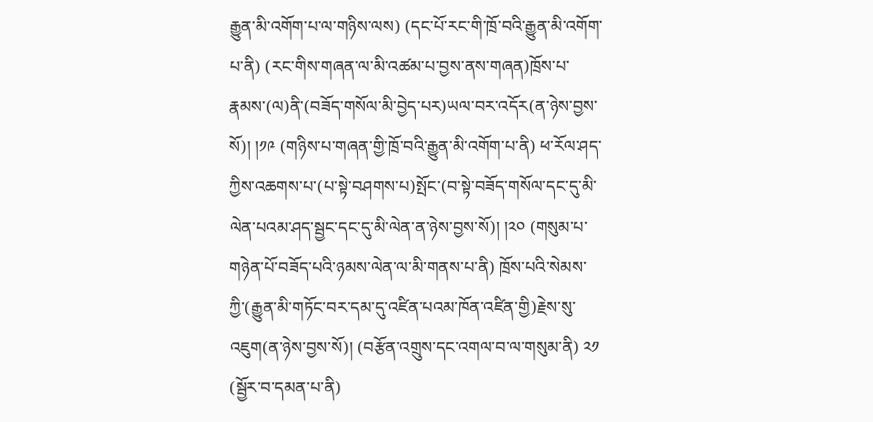རྒྱུན་མི་འགོག་པ་ལ་གཉིས་ལས) (དང་པོ་རང་གི་ཁྲོ་བའི་རྒྱུན་མི་འགོག་པ་ནི) (རང་གིས་གཞན་ལ་མི་འཚམ་པ་བྱས་ནས་གཞན)ཁྲོས་པ་རྣམས་(ལ)ནི་(བཟོད་གསོལ་མི་བྱེད་པར)ཡལ་བར་འདོར(ན་ཉེས་བྱས་སོ)། །༡༩ (གཉིས་པ་གཞན་གྱི་ཁྲོ་བའི་རྒྱུན་མི་འགོག་པ་ནི) ཕ་རོལ་ཤད་ཀྱིས་འཆགས་པ་(པ་སྟེ་བཤགས་པ)སྤོང་(བ་སྟེ་བཟོད་གསོལ་དང་དུ་མི་ལེན་པའམ་ཤད་སྦྱང་དང་དུ་མི་ལེན་ན་ཉེས་བྱས་སོ)། །༢༠ (གསུམ་པ་གཉེན་པོ་བཟོད་པའི་ཉམས་ལེན་ལ་མི་གནས་པ་ནི) ཁྲོས་པའི་སེམས་ཀྱི་(རྒྱུན་མི་གཏོང་བར་དམ་དུ་འཛིན་པའམ་ཁོན་འཛིན་གྱི)རྗེས་སུ་འཇུག(ན་ཉེས་བྱས་སོ)། (བརྩོན་འགྲུས་དང་འགལ་བ་ལ་གསུམ་ནི) ༢༡ (སྦྱོར་བ་དམན་པ་ནི)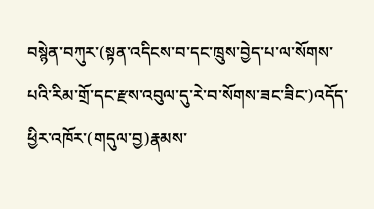བསྙེན་བཀུར་(སྟན་འདིངས་བ་དང་ཁྲུས་བྱེད་པ་ལ་སོགས་པའི་རིམ་གྲོ་དང་རྫས་འབུལ་དུ་རེ་བ་སོགས་ཟང་ཟིང་)འདོད་ཕྱིར་འཁོར་(གདུལ་བྱ)རྣམས་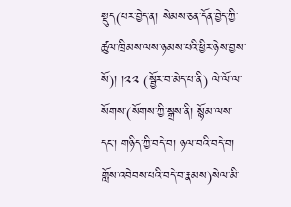སྡུད(པར་བྱེད་ན། སེམས་ཅན་དོན་བྱེད་ཀྱི་ཚུལ་ཁྲིམས་ལས་ཉམས་པའི་ཕྱིར་ཉེས་བྱས་སོ)། །༢༢ (སྦྱོར་བ་མེད་པ་ནི) ལེ་ལོ་ལ་སོགས་(སོགས་ཀྱི་སྒྲས་ནི། སྙོམ་ལས་དང་། གཉིད་ཀྱི་བདེ་བ། ཉལ་བའི་བདེ་བ། གློས་འབེབས་པའི་བདེ་བ་རྣམས)སེལ་མི་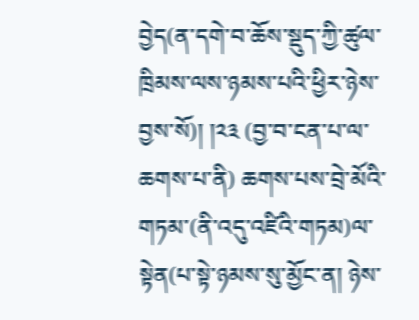བྱེད(ན་དགེ་བ་ཆོས་སྡུད་ཀྱི་ཚུལ་ཁྲིམས་ལས་ཉམས་པའི་ཕྱིར་ཉེས་བྱས་སོ)། །༢༣ (བྱ་བ་ངན་པ་ལ་ཆགས་པ་ནི) ཆགས་པས་བྲེ་མོའི་གཏམ་(ནི་འདུ་འཛིའི་གཏམ)ལ་སྟེན(པ་སྟེ་ཉམས་སུ་མྱོང་ན། ཉེས་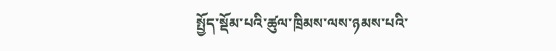སྤྱོད་སྡོམ་པའི་ཚུལ་ཁྲིམས་ལས་ཉམས་པའི་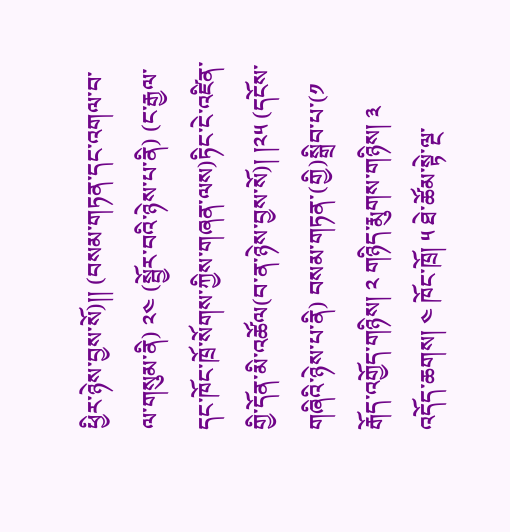ཕྱིར་ཉེས་བྱས་སོ)།། (བསམ་གཏན་དང་འགལ་བ་ལ་གསུམ་ནི) ༢༤ (སྦྱོར་བའི་ཉེས་པ་ནི) (ང་རྒྱལ་དང་ཁོང་ཁྲོ་སོགས་ཀྱིས་གཞན་ལས)ཏིང་ངེ་འཛིན་གྱི་དོན་མི་འཚོལ(བ་ན་ཉེས་བྱས་སོ)། །༢༥ (དངོས་གཞིའི་ཉེས་པ་ནི) བསམ་གཏན་(གྱི)སྒྲིབ་པ་(༡ རྒོད་འགྱོད་གཉིས། ༢ གཉིད་རྨུགས་གཉིས། ༣ འདོད་ཆགས། ༤ ཁོང་ཁྲོ། ༥ ཐེ་ཚོམ་སྟེ་ལྔ་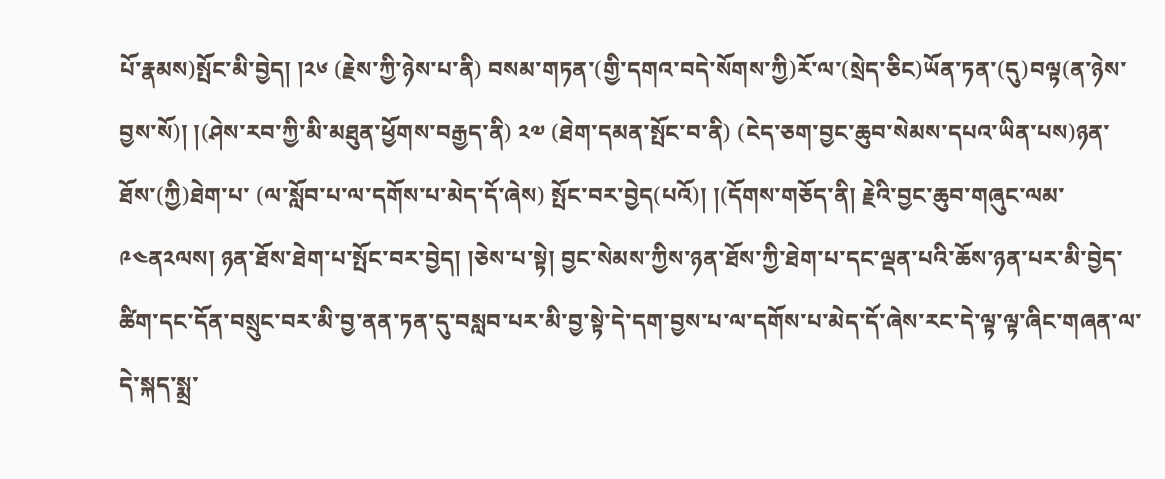པོ་རྣམས)སྤོང་མི་བྱེད། །༢༦ (རྗེས་ཀྱི་ཉེས་པ་ནི) བསམ་གཏན་(གྱི་དགའ་བདེ་སོགས་ཀྱི)རོ་ལ་(སྲེད་ཅིང)ཡོན་ཏན་(དུ)བལྟ(ན་ཉེས་བྱས་སོ)། །(ཤེས་རབ་ཀྱི་མི་མཐུན་ཕྱོགས་བརྒྱད་ནི) ༢༧ (ཐེག་དམན་སྤོང་བ་ནི) (ངེད་ཅག་བྱང་ཆུབ་སེམས་དཔའ་ཡིན་པས)ཉན་ཐོས་(ཀྱི)ཐེག་པ་ (ལ་སློབ་པ་ལ་དགོས་པ་མེད་དོ་ཞེས) སྤོང་བར་བྱེད(པའོ)། །(དོགས་གཅོད་ནི། རྗེའི་བྱང་ཆུབ་གཞུང་ལམ་༩༤ན༢ལས། ཉན་ཐོས་ཐེག་པ་སྤོང་བར་བྱེད། །ཅེས་པ་སྟེ། བྱང་སེམས་ཀྱིས་ཉན་ཐོས་ཀྱི་ཐེག་པ་དང་ལྡན་པའི་ཆོས་ཉན་པར་མི་བྱེད་ཚིག་དང་དོན་བསྲུང་བར་མི་བྱ་ནན་ཏན་དུ་བསླབ་པར་མི་བྱ་སྟེ་དེ་དག་བྱས་པ་ལ་དགོས་པ་མེད་དོ་ཞེས་རང་དེ་ལྟ་ལྟ་ཞིང་གཞན་ལ་དེ་སྐད་སྨྲ་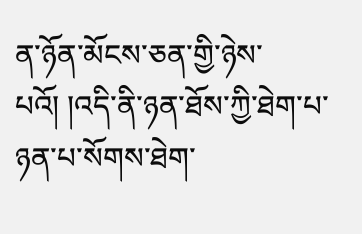ན་ཉོན་མོངས་ཅན་གྱི་ཉེས་པའོ། །འདི་ནི་ཉན་ཐོས་ཀྱི་ཐེག་པ་ཉན་པ་སོགས་ཐེག་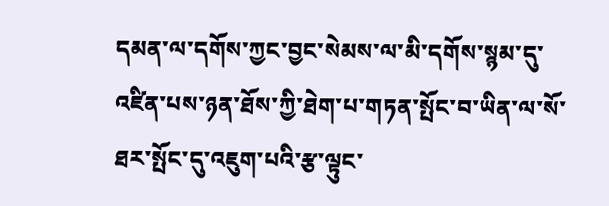དམན་ལ་དགོས་ཀྱང་བྱང་སེམས་ལ་མི་དགོས་སྙམ་དུ་འཛིན་པས་ཉན་ཐོས་ཀྱི་ཐེག་པ་གཏན་སྤོང་བ་ཡིན་ལ་སོ་ཐར་སྤོང་དུ་འཇུག་པའི་རྩ་ལྟུང་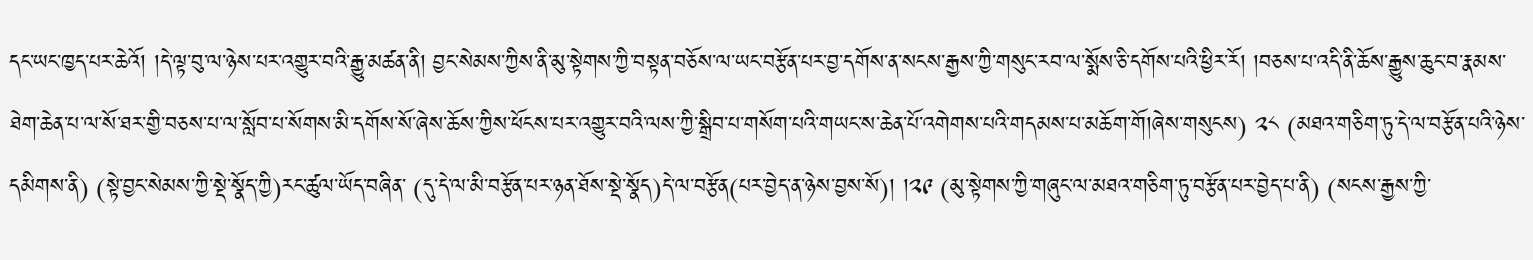དང་ཡང་ཁྱད་པར་ཆེའོ། །དེ་ལྟ་བུ་ལ་ཉེས་པར་འགྱུར་བའི་རྒྱུ་མཚན་ནི། བྱང་སེམས་ཀྱིས་ནི་མུ་སྟེགས་ཀྱི་བསྟན་བཅོས་ལ་ཡང་བརྩོན་པར་བྱ་དགོས་ན་སངས་རྒྱས་ཀྱི་གསུང་རབ་ལ་སྨོས་ཅི་དགོས་པའི་ཕྱིར་རོ། །བཅས་པ་འདི་ནི་ཆོས་རྒྱུས་ཆུང་བ་རྣམས་ཐེག་ཆེན་པ་ལ་སོ་ཐར་གྱི་བཅས་པ་ལ་སློབ་པ་སོགས་མི་དགོས་སོ་ཞེས་ཆོས་ཀྱིས་ཕོངས་པར་འགྱུར་བའི་ལས་ཀྱི་སྒྲིབ་པ་གསོག་པའི་གཡང་ས་ཆེན་པོ་འགེགས་པའི་གདམས་པ་མཆོག་གོ།ཞེས་གསུངས) ༢༨ (མཐའ་གཅིག་ཏུ་དེ་ལ་བརྩོན་པའི་ཉེས་དམིགས་ནི) (སྟེ་བྱང་སེམས་ཀྱི་སྡེ་སྣོད་ཀྱི)རང་ཚུལ་ཡོད་བཞིན་ (དུ་དེ་ལ་མི་བརྩོན་པར་ཉན་ཐོས་སྡེ་སྣོད)དེ་ལ་བརྩོན(པར་བྱེད་ན་ཉེས་བྱས་སོ)། །༢༩ (མུ་སྟེགས་ཀྱི་གཞུང་ལ་མཐའ་གཅིག་ཏུ་བརྩོན་པར་བྱེད་པ་ནི) (སངས་རྒྱས་ཀྱི་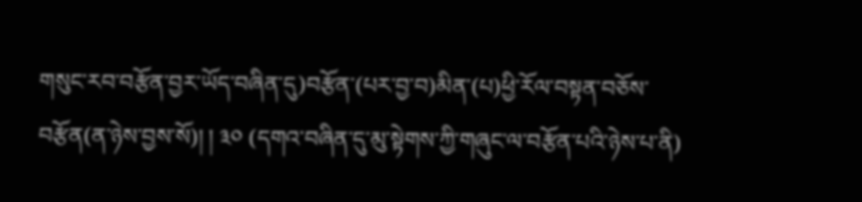གསུང་རབ་བརྩོན་བྱར་ཡོད་བཞིན་དུ)བརྩོན་(པར་བྱ་བ)མིན་(པ)ཕྱི་རོལ་བསྟན་བཅོས་བརྩོན(ན་ཉེས་བྱས་སོ)། ། ༣༠ (དགའ་བཞིན་དུ་མུ་སྟེགས་ཀྱི་གཞུང་ལ་བརྩོན་པའི་ཉེས་པ་ནི)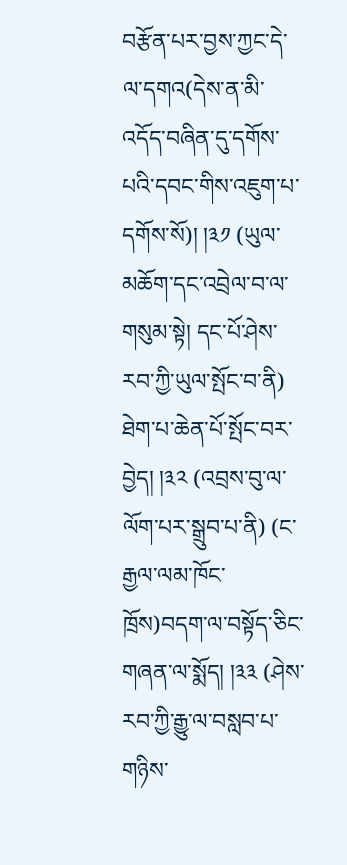བརྩོན་པར་བྱས་ཀྱང་དེ་ལ་དགའ(དེས་ན་མི་འདོད་བཞིན་དུ་དགོས་པའི་དབང་གིས་འཇུག་པ་དགོས་སོ)། །༣༡ (ཡུལ་མཆོག་དང་འབྲེལ་བ་ལ་གསུམ་སྟེ། དང་པོ་ཤེས་རབ་ཀྱི་ཡུལ་སྤོང་བ་ནི) ཐེག་པ་ཆེན་པོ་སྤོང་བར་བྱེད། །༣༢ (འབྲས་བུ་ལ་ལོག་པར་སྒྲུབ་པ་ནི) (ང་རྒྱལ་ལམ་ཁོང་ཁྲོས)བདག་ལ་བསྟོད་ཅིང་གཞན་ལ་སྨོད། །༣༣ (ཤེས་རབ་ཀྱི་རྒྱུ་ལ་བསླབ་པ་གཉིས་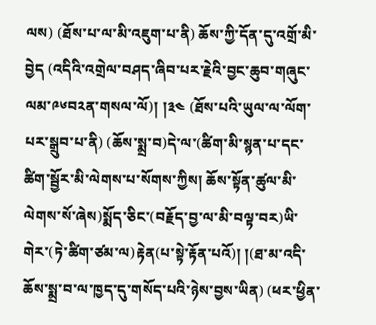ལས) (ཐོས་པ་ལ་མི་འཇུག་པ་ནི) ཆོས་ཀྱི་དོན་དུ་འགྲོ་མི་བྱེད (འདིའི་འགྲེལ་བཤད་ཞིབ་པར་རྗེའི་བྱང་ཆུབ་གཞུང་ལམ་༩༦བ༢ན་གསལ་ལོ)། །༣༤ (ཐོས་པའི་ཡུལ་ལ་ལོག་པར་སྒྲུབ་པ་ནི) (ཆོས་སྨྲ་བ)དེ་ལ་(ཚིག་མི་སྙན་པ་དང་ཚིག་སྦྱོར་མི་ལེགས་པ་སོགས་ཀྱིས། ཆོས་སྟོན་ཚུལ་མི་ལེགས་སོ་ཞེས)སྨོད་ཅིང་(བརྗོད་བྱ་ལ་མི་བལྟ་བར)ཡི་གེར་(ཏེ་ཚིག་ཙམ་ལ)རྟེན(པ་སྟེ་རྟོན་པའོ)། །(ཐ་མ་འདི་ཆོས་སྨྲ་བ་ལ་ཁྱད་དུ་གསོད་པའི་ཉེས་བྱས་ཡིན) (ཕར་ཕྱིན་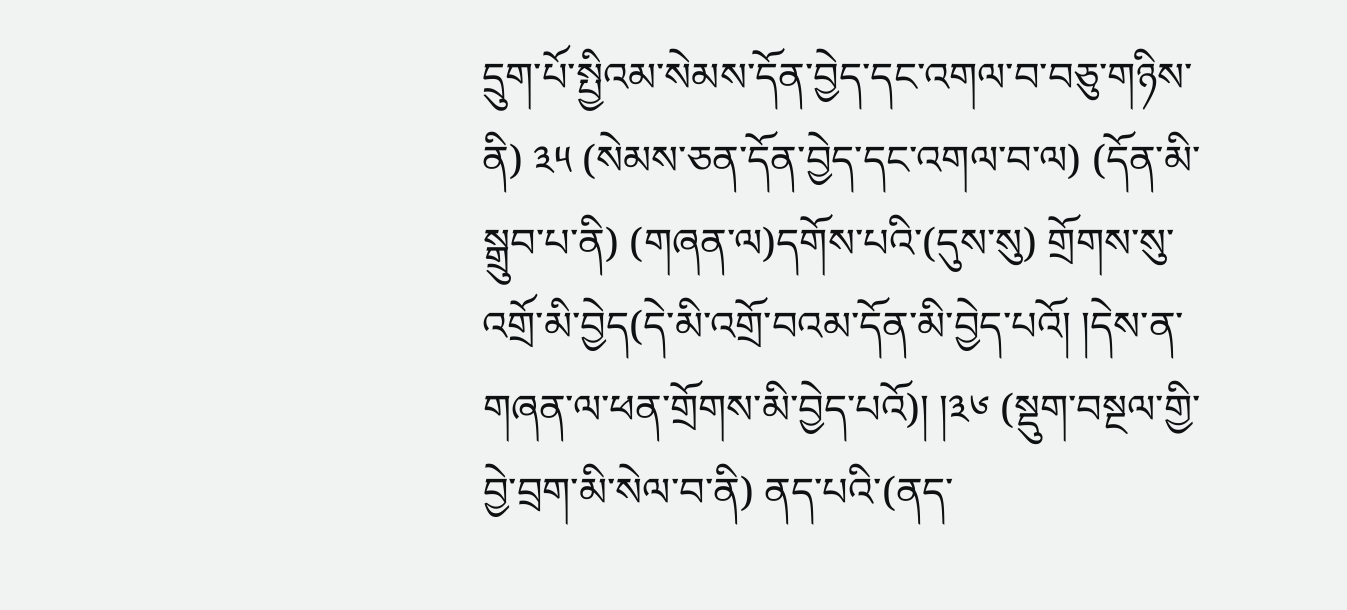དྲུག་པོ་སྤྱིའམ་སེམས་དོན་བྱེད་དང་འགལ་བ་བཅུ་གཉིས་ནི) ༣༥ (སེམས་ཅན་དོན་བྱེད་དང་འགལ་བ་ལ) (དོན་མི་སྒྲུབ་པ་ནི) (གཞན་ལ)དགོས་པའི་(དུས་སུ) གྲོགས་སུ་འགྲོ་མི་བྱེད(དེ་མི་འགྲོ་བའམ་དོན་མི་བྱེད་པའོ། །དེས་ན་གཞན་ལ་ཕན་གྲོགས་མི་བྱེད་པའོ)། །༣༦ (སྡུག་བསྔལ་གྱི་བྱེ་བྲག་མི་སེལ་བ་ནི) ནད་པའི་(ནད་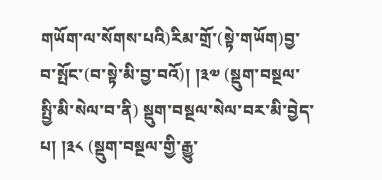གཡོག་ལ་སོགས་པའི)རིམ་གྲོ་(སྟེ་གཡོག)བྱ་བ་སྤོང་(བ་སྟེ་མི་བྱ་བའོ)། །༣༧ (སྡུག་བསྔལ་སྤྱི་མི་སེལ་བ་ནི) སྡུག་བསྔལ་སེལ་བར་མི་བྱེད་པ། །༣༨ (སྡུག་བསྔལ་གྱི་རྒྱུ་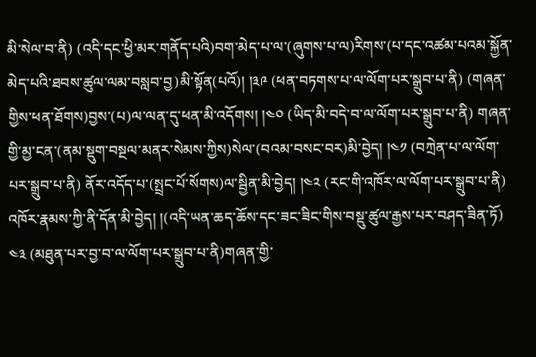མི་སེལ་བ་ནི) (འདི་དང་ཕྱི་མར་གནོད་པའི)བག་མེད་པ་ལ་(ཞུགས་པ་ལ)རིགས་(པ་དང་འཚམ་པའམ་སྐྱོན་མེད་པའི་ཐབས་ཚུལ་ལམ་བསླབ་བྱ)མི་སྟོན(པའོ)། །༣༩ (ཕན་བཏགས་པ་ལ་ལོག་པར་སྒྲུབ་པ་ནི) (གཞན་གྱིས་ཕན་ཐོགས)བྱས་(པ)ལ་ལན་དུ་ཕན་མི་འདོགས། །༤༠ (ཡིད་མི་བདེ་བ་ལ་ལོག་པར་སྒྲུབ་པ་ནི) གཞན་གྱི་མྱ་ངན་(ནམ་སྡུག་བསྔལ་མནར་སེམས་ཀྱིས)སེལ་(བའམ་བསང་བར)མི་བྱེད། །༤༡ (བཀྲེན་པ་ལ་ལོག་པར་སྒྲུབ་པ་ནི) ནོར་འདོད་པ་(སྤྲང་པོ་སོགས)ལ་སྦྱིན་མི་བྱེད། །༤༢ (རང་གི་འཁོར་ལ་ལོག་པར་སྒྲུབ་པ་ནི) འཁོར་རྣམས་ཀྱི་ནི་དོན་མི་བྱེད། །(འདི་ཡན་ཆད་ཆོས་དང་ཟང་ཟིང་གིས་བསྡུ་ཚུལ་རྒྱས་པར་བཤད་ཟིན་ཏོ) ༤༣ (མཐུན་པར་བྱ་བ་ལ་ལོག་པར་སྒྲུབ་པ་ནི)གཞན་གྱི་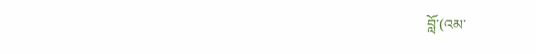བློ་(འམ་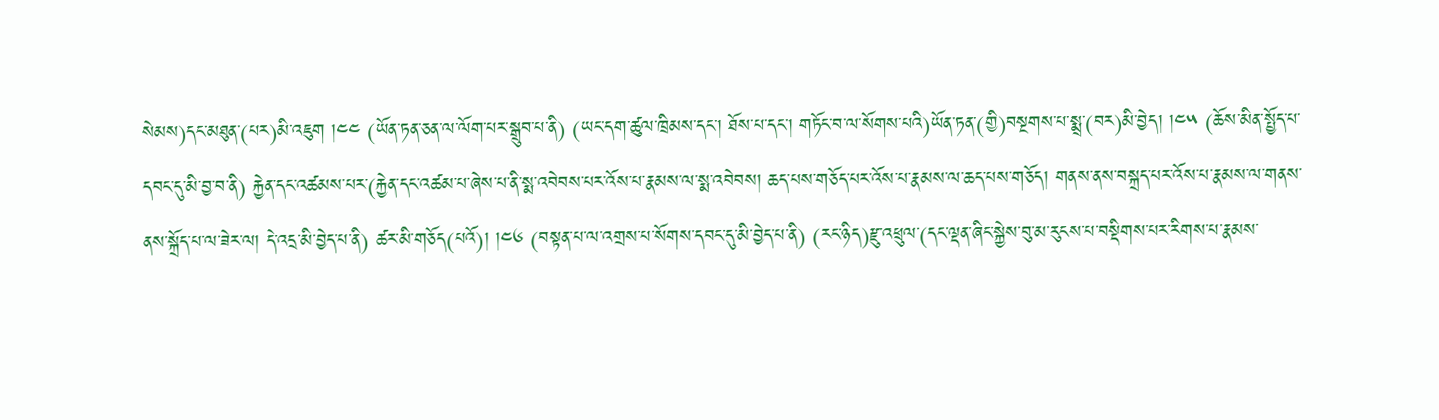སེམས)དང་མཐུན་(པར)མི་འཇུག །༤༤ (ཡོན་ཏན་ཅན་ལ་ལོག་པར་སྒྲུབ་པ་ནི) (ཡང་དག་ཚུལ་ཁྲིམས་དང་། ཐོས་པ་དང་། གཏོང་བ་ལ་སོགས་པའི)ཡོན་ཏན་(གྱི)བསྔགས་པ་སྨྲ་(བར)མི་བྱེད། །༤༥ (ཆོས་མིན་སྤྱོད་པ་དབང་དུ་མི་བྱ་བ་ནི) རྐྱེན་དང་འཚམས་པར་(རྐྱེན་དང་འཚམ་པ་ཞེས་པ་ནི་སྨ་འབེབས་པར་འོས་པ་རྣམས་ལ་སྨ་འབེབས། ཆད་པས་གཅོད་པར་འོས་པ་རྣམས་ལ་ཆད་པས་གཅོད། གནས་ནས་བསྐྲད་པར་འོས་པ་རྣམས་ལ་གནས་ནས་སྐྲོད་པ་ལ་ཟེར་ལ། དེ་འདྲ་མི་བྱེད་པ་ནི) ཚར་མི་གཅོད(པའོ)། །༤༦ (བསྟན་པ་ལ་འགྲས་པ་སོགས་དབང་དུ་མི་བྱེད་པ་ནི) (རང་ཉིད)རྫུ་འཕྲུལ་(དང་ལྡན་ཞིང་སྐྱེས་བུ་མ་རུངས་པ་བསྡིགས་པར་རིགས་པ་རྣམས་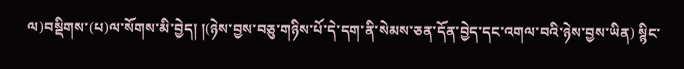ལ)བསྡིགས་(པ)ལ་སོགས་མི་བྱེད། །(ཉེས་བྱས་བཅུ་གཉིས་པོ་དེ་དག་ནི་སེམས་ཅན་དོན་བྱེད་དང་འགལ་བའི་ཉེས་བྱས་ཡིན) སྙིང་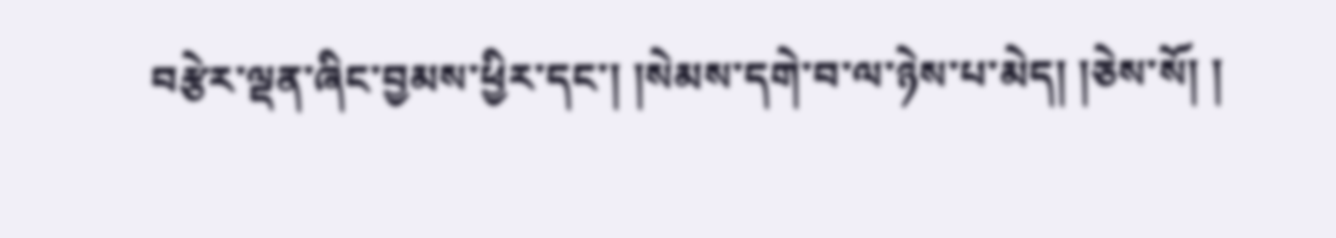བརྩེར་ལྡན་ཞིང་བྱམས་ཕྱིར་དང་། །སེམས་དགེ་བ་ལ་ཉེས་པ་མེད། །ཅེས་སོ། །